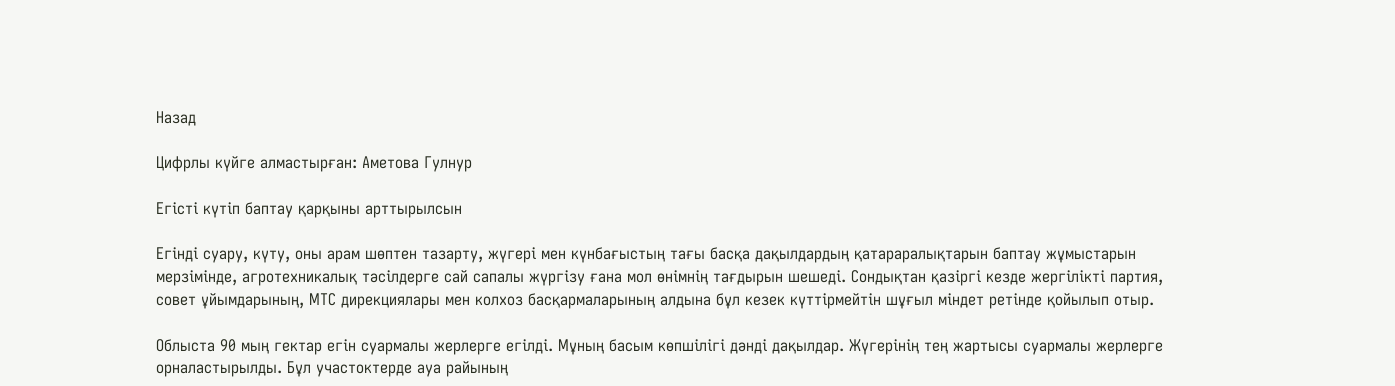Назад

Цифрлы күйге алмастырған: Аметова Гулнур

Егісті күтіп баптау қарқыны арттырылсын

Егінді суару, күту, оны арам шөптен тазарту, жүгері мен күнбағыстың тағы басқа дақылдардың қатараралықтарын баптау жұмыстарын мерзімінде, агротехникалық тәсілдерге сай сапалы жүргізу ғана мол өнімнің тағдырын шешеді. Сондықтан қазіргі кезде жергілікті партия, совет ұйымдарының, МТС дирекциялары мен колхоз басқармаларының алдына бұл кезек күттірмейтін шұғыл міндет ретінде қойылып отыр.

Облыста 90 мың гектар егін суармалы жерлерге егілді. Мұның басым көпшілігі дәнді дақылдар. Жүгерінің тең жартысы суармалы жерлерге орналастырылды. Бұл участоктерде ауа райының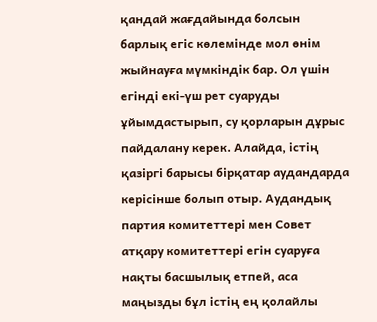қандай жағдайында болсын барлық егіс көлемінде мол өнім жыйнауға мүмкіндік бар. Ол үшін егінді екі-үш рет суаруды ұйымдастырып, су қорларын дұрыс пайдалану керек. Алайда, істің қазіргі барысы бірқатар аудандарда керісінше болып отыр. Аудандық партия комитеттері мен Совет атқару комитеттері егін суаруға нақты басшылық етпей, аса маңызды бұл істің ең қолайлы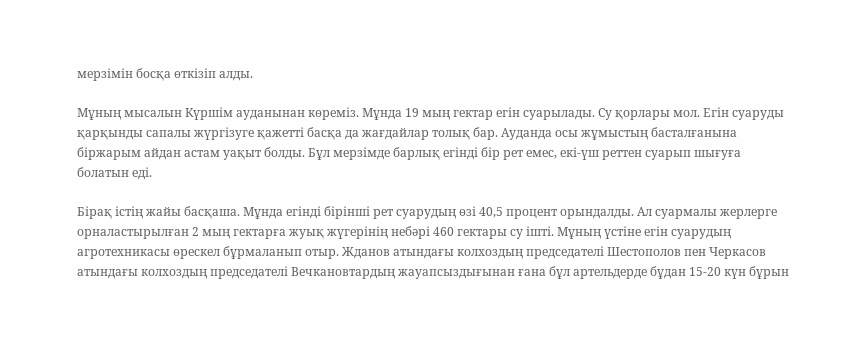мерзімін босқа өткізіп алды.

Мұның мысалын Күршім ауданынан көреміз. Мұнда 19 мың гектар егін суарылады. Су қорлары мол. Егін суаруды қарқынды сапалы жүргізуге қажетті басқа да жағдайлар толық бар. Ауданда осы жұмыстың басталғанына біржарым айдан астам уақыт болды. Бұл мерзімде барлық егінді бір рет емес, екі-үш реттен суарып шығуға болатын еді.

Бірақ істің жайы басқаша. Мұнда егінді бірінші рет суарудың өзі 40,5 процент орындалды. Ал суармалы жерлерге орналастырылған 2 мың гектарға жуық жүгерінің небәрі 460 гектары су ішті. Мұның үстіне егін суарудың агротехникасы өрескел бұрмаланып отыр. Жданов атындағы колхоздың председателі Шестополов пен Черкасов атындағы колхоздың председателі Вечкановтардың жауапсыздығынан ғана бұл артельдерде бұдан 15-20 күн бұрын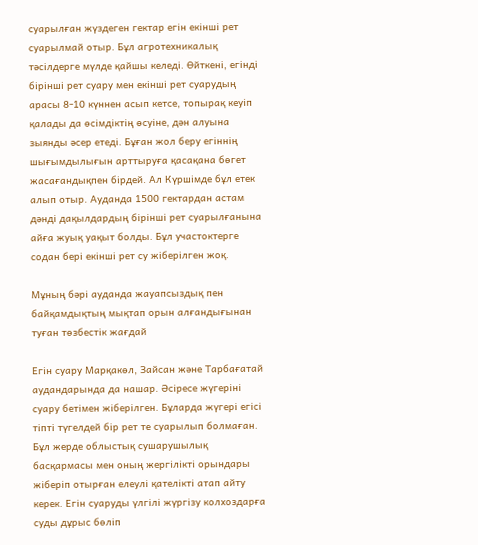суарылған жүздеген гектар егін екінші рет суарылмай отыр. Бұл агротехникалық тәсілдерге мүлде қайшы келеді. Өйткені, егінді бірінші рет суару мен екінші рет суарудың арасы 8-10 күннен асып кетсе, топырақ кеуіп қалады да өсімдіктің өсуіне, дән алуына зыянды әсер етеді. Бұған жол беру егіннің шығымдылығын арттыруға қасақана бөгет жасағандықпен бірдей. Ал Күршімде бұл етек алып отыр. Ауданда 1500 гектардан астам дәнді дақылдардың бірінші рет суарылғанына айға жуық уақыт болды. Бұл участоктерге содан бері екінші рет су жіберілген жоқ.

Мұның бәрі ауданда жауапсыздық пен байқамдықтың мықтап орын алғандығынан туған төзбестік жағдай

Егін суару Марқакөл, Зайсан және Тарбағатай аудандарында да нашар. Әсіресе жүгеріні суару бетімен жіберілген. Бұларда жүгері егісі тіпті түгелдей бір рет те суарылып болмаған. Бұл жерде облыстық сушарушылық басқармасы мен оның жергілікті орындары жіберіп отырған елеулі қателікті атап айту керек. Егін суаруды үлгілі жүргізу колхоздарға суды дұрыс бөліп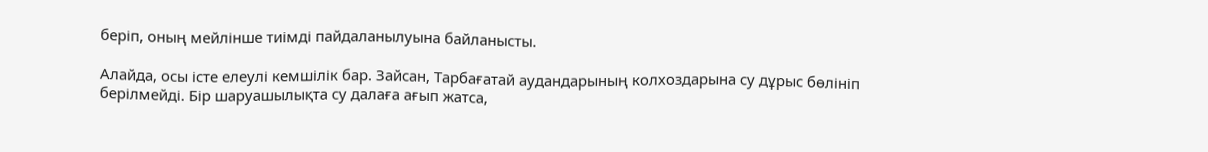беріп, оның мейлінше тиімді пайдаланылуына байланысты.

Алайда, осы істе елеулі кемшілік бар. Зайсан, Тарбағатай аудандарының колхоздарына су дұрыс бөлініп берілмейді. Бір шаруашылықта су далаға ағып жатса,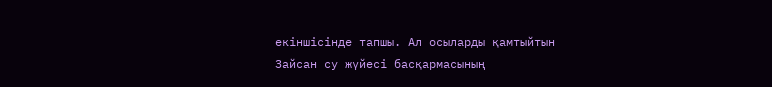екіншісінде тапшы. Ал осыларды қамтыйтын Зайсан су жүйесі басқармасының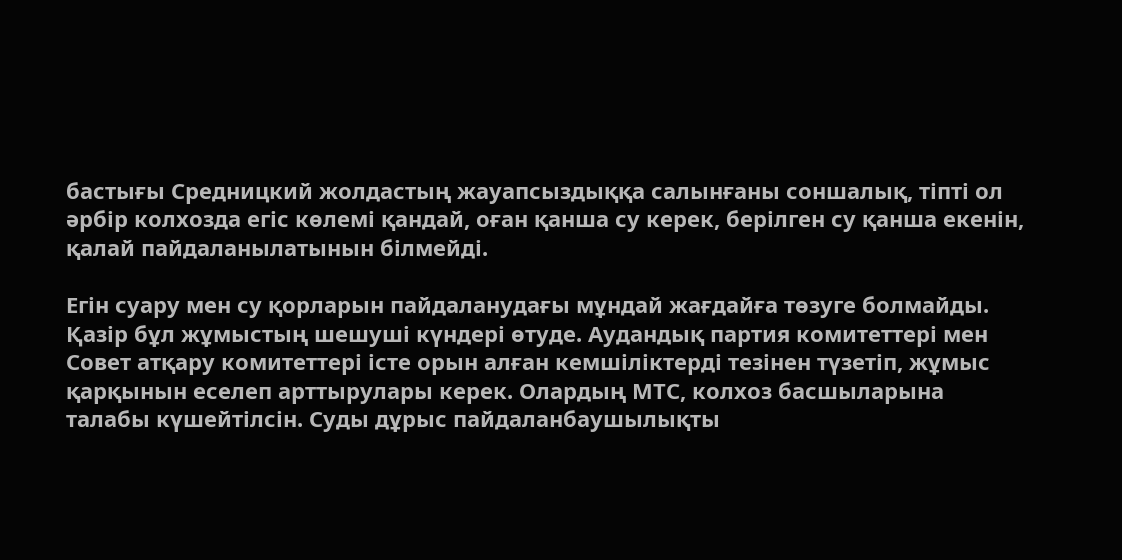бастығы Средницкий жолдастың жауапсыздыққа салынғаны соншалық, тіпті ол әрбір колхозда егіс көлемі қандай, оған қанша су керек, берілген су қанша екенін, қалай пайдаланылатынын білмейді.

Егін суару мен су қорларын пайдаланудағы мұндай жағдайға төзуге болмайды. Қазір бұл жұмыстың шешуші күндері өтуде. Аудандық партия комитеттері мен Совет атқару комитеттері істе орын алған кемшіліктерді тезінен түзетіп, жұмыс қарқынын еселеп арттырулары керек. Олардың МТС, колхоз басшыларына талабы күшейтілсін. Суды дұрыс пайдаланбаушылықты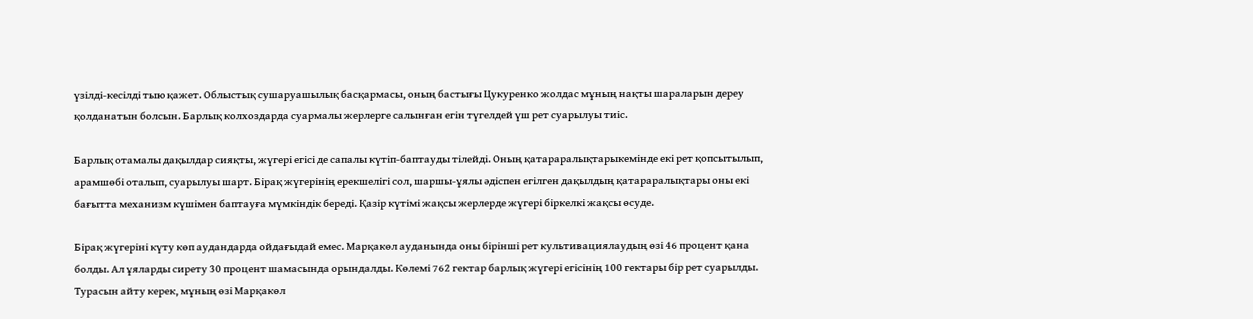үзілді-кесілді тыю қажет. Облыстық сушаруашылық басқармасы, оның бастығы Цукуренко жолдас мұның нақты шараларын дереу қолданатын болсын. Барлық колхоздарда суармалы жерлерге салынған егін түгелдей үш рет суарылуы тиіс.

Барлық отамалы дақылдар сияқты, жүгері егісі де сапалы күтіп-баптауды тілейді. Оның қатараралықтарыкемінде екі рет қопсытылып, арамшөбі оталып, суарылуы шарт. Бірақ жүгерінің ерекшелігі сол, шаршы-ұялы әдіспен егілген дақылдың қатараралықтары оны екі бағытта механизм күшімен баптауға мүмкіндік береді. Қазір күтімі жақсы жерлерде жүгері біркелкі жақсы өсуде.

Бірақ жүгеріні күту көп аудандарда ойдағыдай емес. Марқакөл ауданында оны бірінші рет культивациялаудың өзі 46 процент қана болды. Ал ұяларды сирету 30 процент шамасында орындалды. Көлемі 762 гектар барлық жүгері егісінің 100 гектары бір рет суарылды. Турасын айту керек, мұның өзі Марқакөл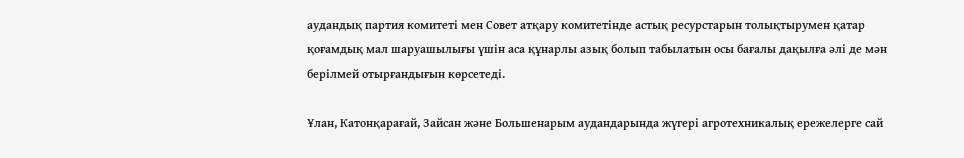аудандық партия комитеті мен Совет атқару комитетінде астық ресурстарын толықтырумен қатар қоғамдық мал шаруашылығы үшін аса құнарлы азық болып табылатын осы бағалы дақылға әлі де мән берілмей отырғандығын көрсетеді.

Ұлан, Катонқарағай, Зайсан және Большенарым аудандарында жүгері агротехникалық ережелерге сай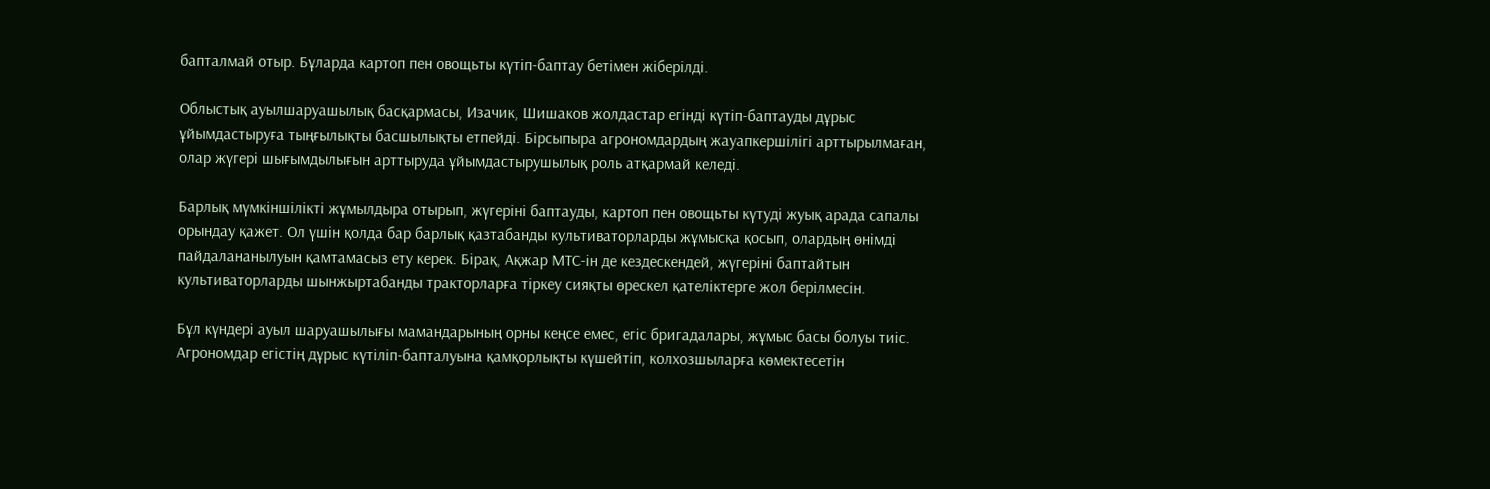бапталмай отыр. Бұларда картоп пен овощьты күтіп-баптау бетімен жіберілді.

Облыстық ауылшаруашылық басқармасы, Изачик, Шишаков жолдастар егінді күтіп-баптауды дұрыс ұйымдастыруға тыңғылықты басшылықты етпейді. Бірсыпыра агрономдардың жауапкершілігі арттырылмаған, олар жүгері шығымдылығын арттыруда ұйымдастырушылық роль атқармай келеді.

Барлық мүмкіншілікті жұмылдыра отырып, жүгеріні баптауды, картоп пен овощьты күтуді жуық арада сапалы орындау қажет. Ол үшін қолда бар барлық қазтабанды культиваторларды жұмысқа қосып, олардың өнімді пайдалананылуын қамтамасыз ету керек. Бірақ, Ақжар МТС-ін де кездескендей, жүгеріні баптайтын культиваторларды шынжыртабанды тракторларға тіркеу сияқты өрескел қателіктерге жол берілмесін.

Бұл күндері ауыл шаруашылығы мамандарының орны кеңсе емес, егіс бригадалары, жұмыс басы болуы тиіс. Агрономдар егістің дұрыс күтіліп-бапталуына қамқорлықты күшейтіп, колхозшыларға көмектесетін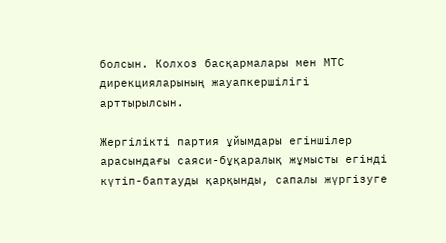болсын. Колхоз басқармалары мен МТС дирекцияларының жауапкершілігі арттырылсын.

Жергілікті партия ұйымдары егіншілер арасындағы саяси-бұқаралық жұмысты егінді күтіп-баптауды қарқынды, сапалы жүргізуге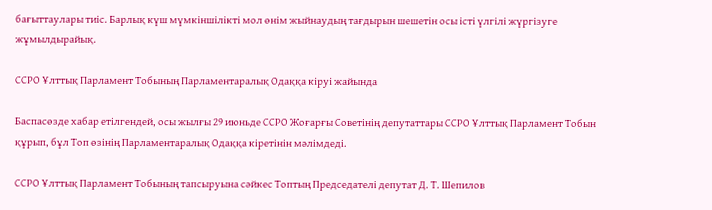бағыттаулары тиіс. Барлық күш мүмкіншілікті мол өнім жыйнаудың тағдырын шешетін осы істі үлгілі жүргізуге жұмылдырайық.

ССРО Ұлттық Парламент Тобының Парламентаралық Одаққа кіруі жайында

Баспасөзде хабар етілгендей, осы жылғы 29 июньде ССРО Жоғарғы Советінің депутаттары ССРО Ұлттық Парламент Тобын құрып, бұл Топ өзінің Парламентаралық Одаққа кіретінін мәлімдеді.

ССРО Ұлттық Парламент Тобының тапсыруына сәйкес Топтың Председателі депутат Д. Т. Шепилов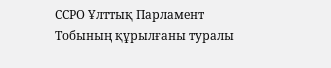ССРО Ұлттық Парламент Тобының құрылғаны туралы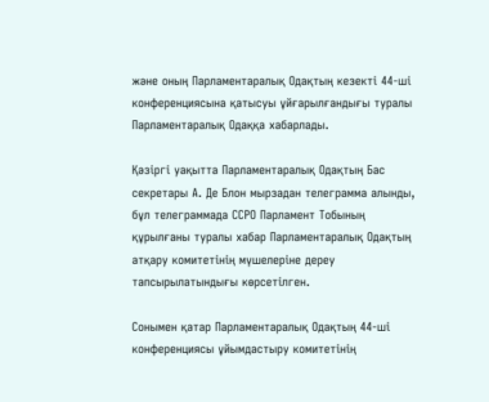және оның Парламентаралық Одақтың кезекті 44-ші конференциясына қатысуы ұйғарылғандығы туралы Парламентаралық Одаққа хабарлады.

Қәзіргі уақытта Парламентаралық Одақтың Бас секретары А. Де Блон мырзадан телеграмма алынды, бұл телеграммада ССРО Парламент Тобының құрылғаны туралы хабар Парламентаралық Одақтың атқару комитетінің мүшелеріне дереу тапсырылатындығы көрсетілген.

Сонымен қатар Парламентаралық Одақтың 44-ші конференциясы ұйымдастыру комитетінің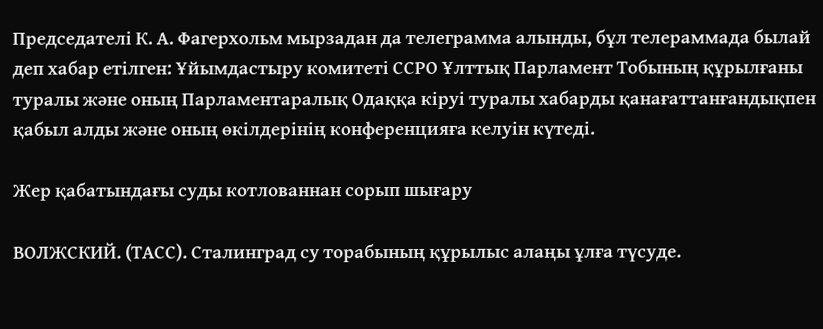Председателі К. А. Фагерхольм мырзадан да телеграмма алынды, бұл телераммада былай деп хабар етілген: Ұйымдастыру комитеті ССРО Ұлттық Парламент Тобының құрылғаны туралы және оның Парламентаралық Одаққа кіруі туралы хабарды қанағаттанғандықпен қабыл алды және оның өкілдерінің конференцияға келуін күтеді.

Жер қабатындағы суды котлованнан сорып шығару

ВОЛЖСКИЙ. (ТАСС). Сталинград су торабының құрылыс алаңы ұлға түсуде.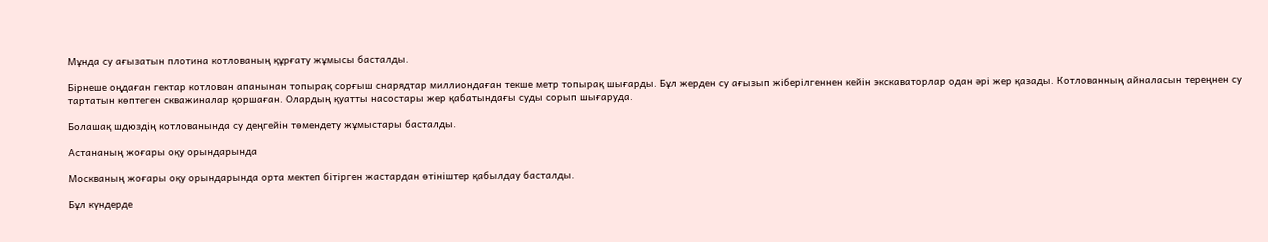Мұнда су ағызатын плотина котлованың құрғату жұмысы басталды.

Бірнеше оңдаған гектар котлован апанынан топырақ сорғыш снарядтар миллиондаған текше метр топырақ шығарды. Бұл жерден су ағызып жіберілгеннен кейін экскаваторлар одан әрі жер қазады. Котлованның айналасын тереңнен су тартатын көптеген скважиналар қоршаған. Олардың қуатты насостары жер қабатындағы суды сорып шығаруда.

Болашақ шдюздің котлованында су деңгейін төмендету жұмыстары басталды.

Астананың жоғары оқу орындарында

Москваның жоғары оқу орындарында орта мектеп бітірген жастардан өтініштер қабылдау басталды.

Бұл күндерде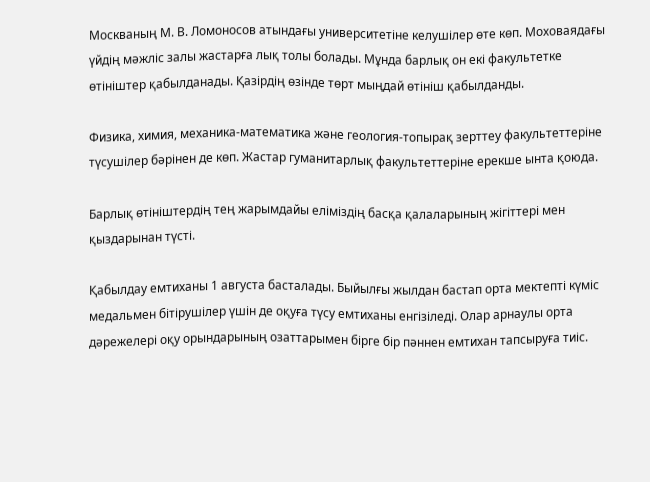Москваның М. В. Ломоносов атындағы университетіне келушілер өте көп. Моховаядағы үйдің мәжліс залы жастарға лық толы болады. Мұнда барлық он екі факультетке өтініштер қабылданады. Қазірдің өзінде төрт мыңдай өтініш қабылданды.

Физика, химия, механика-математика және геология-топырақ зерттеу факультеттеріне түсушілер бәрінен де көп. Жастар гуманитарлық факультеттеріне ерекше ынта қоюда.

Барлық өтініштердің тең жарымдайы еліміздің басқа қалаларының жігіттері мен қыздарынан түсті.

Қабылдау емтиханы 1 августа басталады. Быйылғы жылдан бастап орта мектепті күміс медальмен бітірушілер үшін де оқуға түсу емтиханы енгізіледі. Олар арнаулы орта дәрежелері оқу орындарының озаттарымен бірге бір пәннен емтихан тапсыруға тиіс.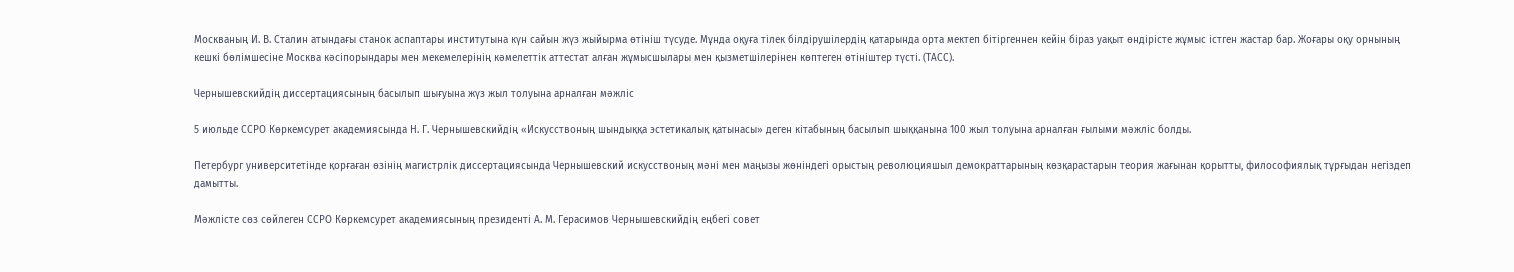Москваның И. В. Сталин атындағы станок аспаптары институтына күн сайын жүз жыйырма өтініш түсуде. Мұнда оқуға тілек білдірушілердің қатарында орта мектеп бітіргеннен кейін біраз уақыт өндірісте жұмыс істген жастар бар. Жоғары оқу орнының кешкі бөлімшесіне Москва кәсіпорындары мен мекемелерінің кәмелеттік аттестат алған жұмысшылары мен қызметшілерінен көптеген өтініштер түсті. (ТАСС).

Чернышевскийдің диссертациясының басылып шығуына жүз жыл толуына арналған мәжліс

5 июльде ССРО Көркемсурет академиясында Н. Г. Чернышевскийдің «Искусствоның шындыққа эстетикалық қатынасы» деген кітабының басылып шыққанына 100 жыл толуына арналған ғылыми мәжліс болды.

Петербург университетінде қорғаған өзінің магистрлік диссертациясында Чернышевский искусствоның мәні мен маңызы жөніндегі орыстың революцияшыл демократтарының көзқарастарын теория жағынан қорытты, философиялық тұрғыдан негіздеп дамытты.

Мәжлісте сөз сөйлеген ССРО Көркемсурет академиясының президенті А. М. Герасимов Чернышевскийдің еңбегі совет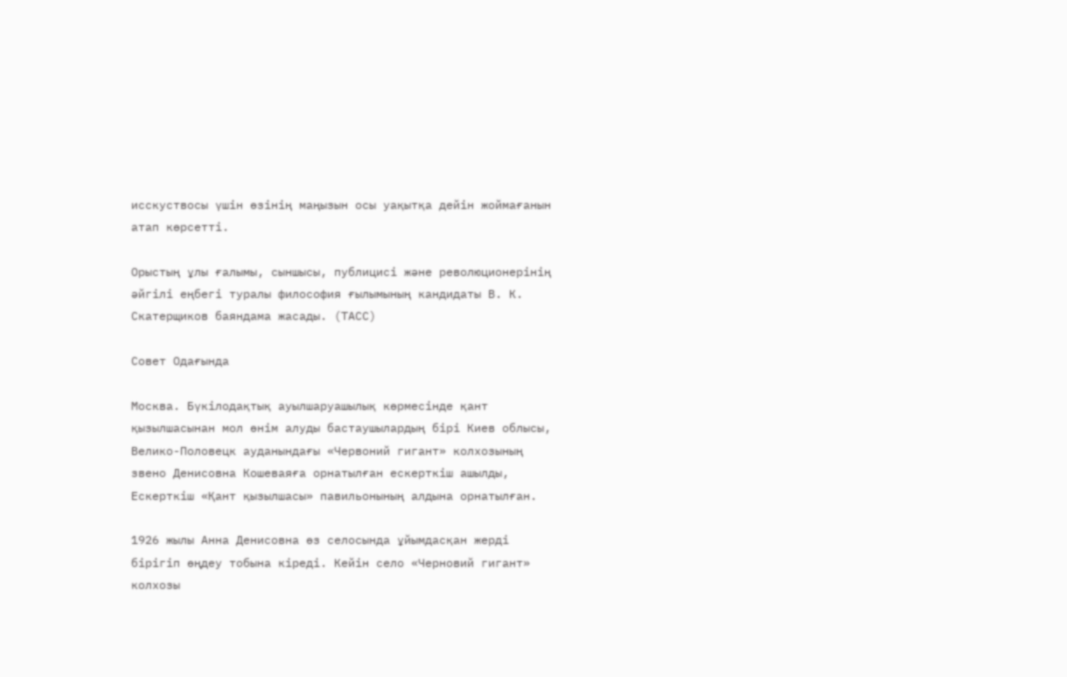исскуствосы үшін өзінің маңызын осы уақытқа дейін жоймағанын атап көрсетті.

Орыстың ұлы ғалымы, сыншысы, публицисі және революционерінің әйгілі еңбегі туралы философия ғылымының кандидаты В. К. Скатерщиков баяндама жасады. (ТАСС)

Совет Одағында

Москва. Бүкілодақтық ауылшаруашылық көрмесінде қант қызылшасынан мол өнім алуды бастаушылардың бірі Киев облысы, Велико-Половецк ауданындағы «Червоний гигант» колхозының звено Денисовна Кошеваяға орнатылған ескерткіш ашылды, Ескерткіш «Қант қызылшасы» павильонының алдына орнатылған.

1926 жылы Анна Денисовна өз селосында ұйымдасқан жерді бірігіп өңдеу тобына кіреді. Кейін село «Черновий гигант» колхозы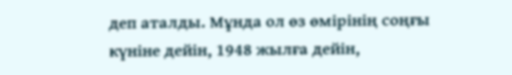деп аталды. Мұнда ол өз өмірінің соңғы күніне дейін, 1948 жылға дейін,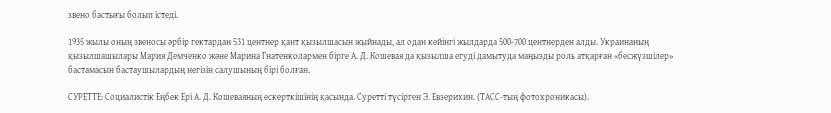звено бастығы болып істеді.

1935 жылы оның звеносы әрбір гектардан 531 центнер қант қызылшасын жыйнады, ал одан кейінгі жылдарда 500-700 центнерден алды. Украинаның қызылшашылары Мария Демченко және Марина Гнатенколармен бірге А. Д. Кошевая да қызылша егуді дамытуда маңызды роль атқарған «бесжүзшілер» бастамасын бастаушылардың негізін салушының бірі болған.

СУРЕТТЕ: Социалистік Еңбек Ері А. Д. Кошеваяның ескерткішінің қасында. Суретті түсірген Э. Евзерихин. (ТАСС-тың фотохроникасы).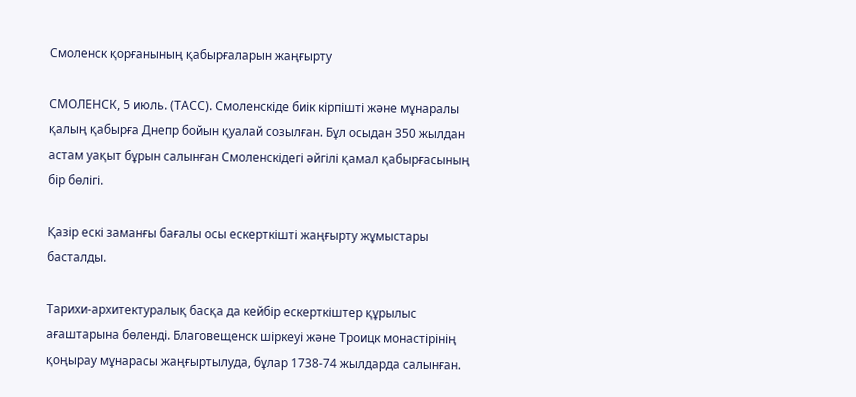Смоленск қорғанының қабырғаларын жаңғырту

СМОЛЕНСК, 5 июль. (ТАСС). Смоленскіде биік кірпішті және мұнаралы қалың қабырға Днепр бойын қуалай созылған. Бұл осыдан 350 жылдан астам уақыт бұрын салынған Смоленскідегі әйгілі қамал қабырғасының бір бөлігі.

Қазір ескі заманғы бағалы осы ескерткішті жаңғырту жұмыстары басталды.

Тарихи-архитектуралық басқа да кейбір ескерткіштер құрылыс ағаштарына бөленді. Благовещенск шіркеуі және Троицк монастірінің қоңырау мұнарасы жаңғыртылуда, бұлар 1738-74 жылдарда салынған.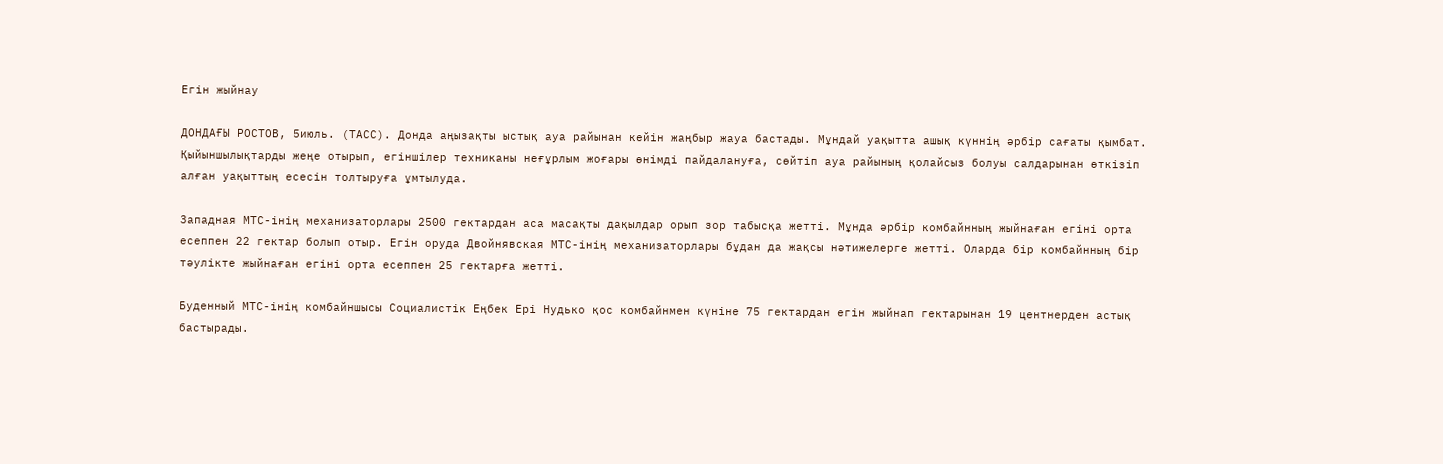Егін жыйнау

ДОНДАҒЫ РОСТОВ, 5июль. (ТАСС). Донда аңызақты ыстық ауа райынан кейін жаңбыр жауа бастады. Мұндай уақытта ашық күннің әрбір сағаты қымбат. Қыйыншылықтарды жеңе отырып, егіншілер техниканы неғұрлым жоғары өнімді пайдалануға, сөйтіп ауа райының қолайсыз болуы салдарынан өткізіп алған уақыттың есесін толтыруға ұмтылуда.

Западная МТС-інің механизаторлары 2500 гектардан аса масақты дақылдар орып зор табысқа жетті. Мұнда әрбір комбайнның жыйнаған егіні орта есеппен 22 гектар болып отыр. Егін оруда Двойнявская МТС-інің механизаторлары бұдан да жақсы нәтижелерге жетті. Оларда бір комбайнның бір тәулікте жыйнаған егіні орта есеппен 25 гектарға жетті.

Буденный МТС-інің комбайншысы Социалистік Еңбек Ері Нудько қос комбайнмен күніне 75 гектардан егін жыйнап гектарынан 19 центнерден астық бастырады.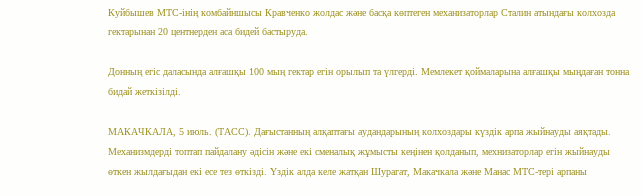Куйбышев МТС-інің комбайншысы Кравченко жолдас және басқа көптеген механизаторлар Сталин атындағы колхозда гектарынан 20 центнерден аса бидей бастыруда.

Донның егіс даласында алғашқы 100 мың гектар егін орылып та үлгерді. Мемлекет қоймаларына алғашқы мыңдаған тонна бидай жеткізілді.

МАКАЧКАЛА, 5 июль. (ТАСС). Дағыстанның алқаптағы аудандарының колхоздары күздік арпа жыйнауды аяқтады. Механизмдерді топтап пайдалану әдісін және екі сменалық жұмысты кеңінен қолданып, мехнизаторлар егін жыйнауды өткен жылдағыдан екі есе тез өткізді. Үздік алда келе жатқан Шурагат, Макачкала және Манас МТС-тері арпаны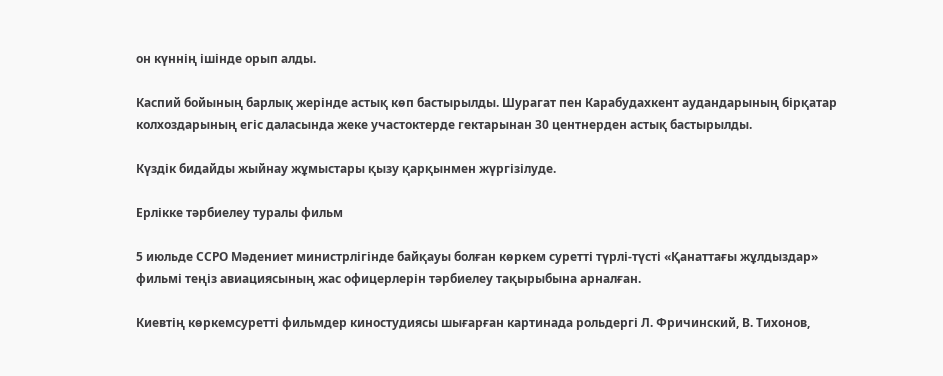он күннің ішінде орып алды.

Каспий бойының барлық жерінде астық көп бастырылды. Шурагат пен Карабудахкент аудандарының бірқатар колхоздарының егіс даласында жеке участоктерде гектарынан 30 центнерден астық бастырылды.

Күздік бидайды жыйнау жұмыстары қызу қарқынмен жүргізілуде.

Ерлікке тәрбиелеу туралы фильм

5 июльде ССРО Мәдениет министрлігінде байқауы болған көркем суретті түрлі-түсті «Қанаттағы жұлдыздар» фильмі теңіз авиациясының жас офицерлерін тәрбиелеу тақырыбына арналған.

Киевтің көркемсуретті фильмдер киностудиясы шығарған картинада рольдергі Л. Фричинский, В. Тихонов,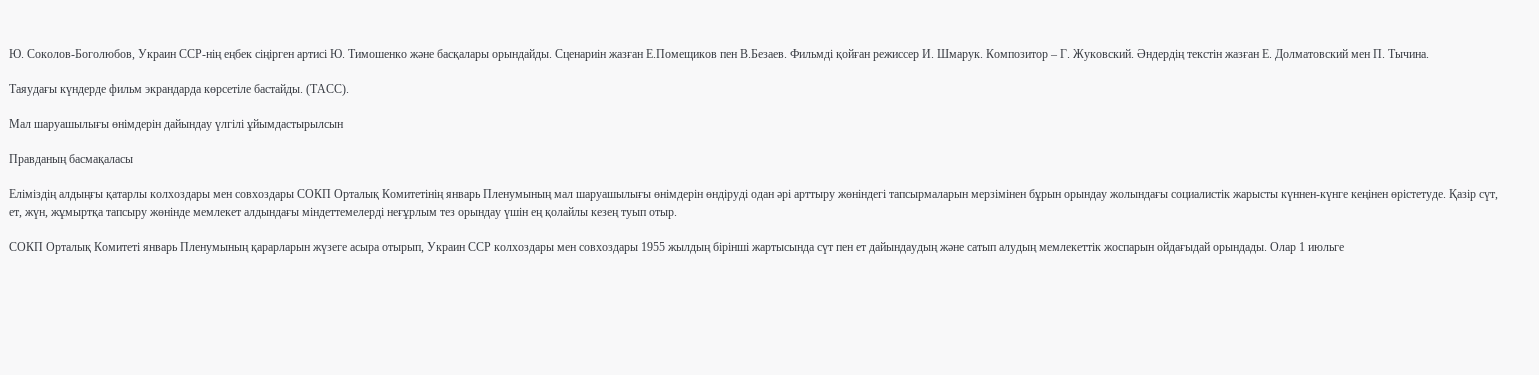Ю. Соколов-Боголюбов, Украин ССР-нің еңбек сіңірген артисі Ю. Тимошенко және басқалары орындайды. Сценариін жазған Е.Помещиков пен В.Безаев. Фильмді қойған режиссер И. Шмарук. Композитор – Г. Жуковский. Әндердің текстін жазған Е. Долматовский мен П. Тычина.

Таяудағы күндерде фильм экрандарда көрсетіле бастайды. (ТАСС).

Мал шаруашылығы өнімдерін дайындау үлгілі ұйымдастырылсын

Правданың басмақаласы

Еліміздің алдыңғы қатарлы колхоздары мен совхоздары СОКП Орталық Комитетінің январь Пленумының мал шаруашылығы өнімдерін өндіруді одан әрі арттыру жөніндегі тапсырмаларын мерзімінен бұрын орындау жолындағы социалистік жарысты күннен-күнге кеңінен өрістетуде. Қазір сүт, ет, жүн, жұмыртқа тапсыру жөнінде мемлекет алдындағы міндеттемелерді неғұрлым тез орындау үшін ең қолайлы кезең туып отыр.

СОКП Орталық Комитеті январь Пленумының қарарларын жүзеге асыра отырып, Украин ССР колхоздары мен совхоздары 1955 жылдың бірінші жартысында сүт пен ет дайындаудың және сатып алудың мемлекеттік жоспарын ойдағыдай орындады. Олар 1 июльге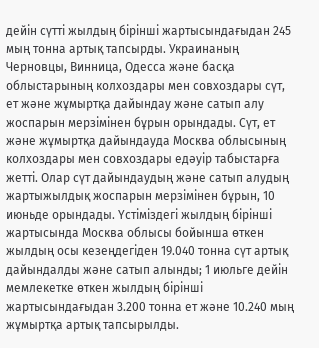дейін сүтті жылдың бірінші жартысындағыдан 245 мың тонна артық тапсырды. Украинаның Черновцы, Винница, Одесса және басқа облыстарының колхоздары мен совхоздары сүт, ет және жұмыртқа дайындау және сатып алу жоспарын мерзімінен бұрын орындады. Сүт, ет және жұмыртқа дайындауда Москва облысының колхоздары мен совхоздары едәуір табыстарға жетті. Олар сүт дайындаудың және сатып алудың жартыжылдық жоспарын мерзімінен бұрын, 10 июньде орындады. Үстіміздегі жылдың бірінші жартысында Москва облысы бойынша өткен жылдың осы кезеңдегіден 19.040 тонна сүт артық дайындалды және сатып алынды; 1 июльге дейін мемлекетке өткен жылдың бірінші жартысындағыдан 3.200 тонна ет және 10.240 мың жұмыртқа артық тапсырылды.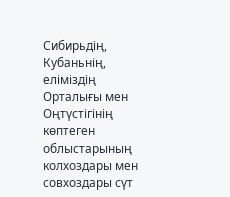Сибирьдің, Кубаньнің, еліміздің Орталығы мен Оңтүстігінің көптеген облыстарының колхоздары мен совхоздары сүт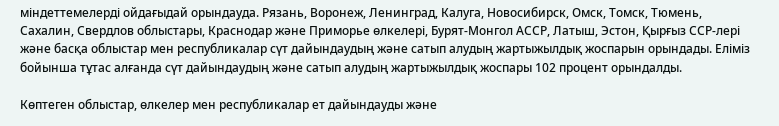міндеттемелерді ойдағыдай орындауда. Рязань, Воронеж, Ленинград, Калуга, Новосибирск, Омск, Томск, Тюмень, Сахалин, Свердлов облыстары, Краснодар және Приморье өлкелері, Бурят-Монгол АССР, Латыш, Эстон, Қырғыз ССР-лері және басқа облыстар мен республикалар сүт дайындаудың және сатып алудың жартыжылдық жоспарын орындады. Еліміз бойынша тұтас алғанда сүт дайындаудың және сатып алудың жартыжылдық жоспары 102 процент орындалды.

Көптеген облыстар, өлкелер мен республикалар ет дайындауды және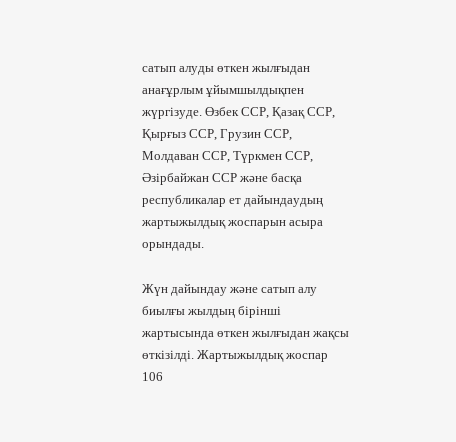сатып алуды өткен жылғыдан анағұрлым ұйымшылдықпен жүргізуде. Өзбек ССР, Қазақ ССР, Қырғыз ССР, Грузин ССР, Молдаван ССР, Түркмен ССР, Әзірбайжан ССР және басқа республикалар ет дайындаудың жартыжылдық жоспарын асыра орындады.

Жүн дайындау және сатып алу биылғы жылдың бірінші жартысында өткен жылғыдан жақсы өткізілді. Жартыжылдық жоспар 106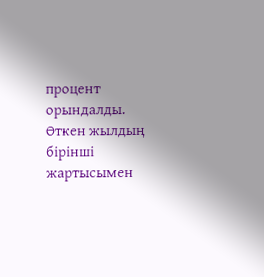процент орындалды. Өткен жылдың бірінші жартысымен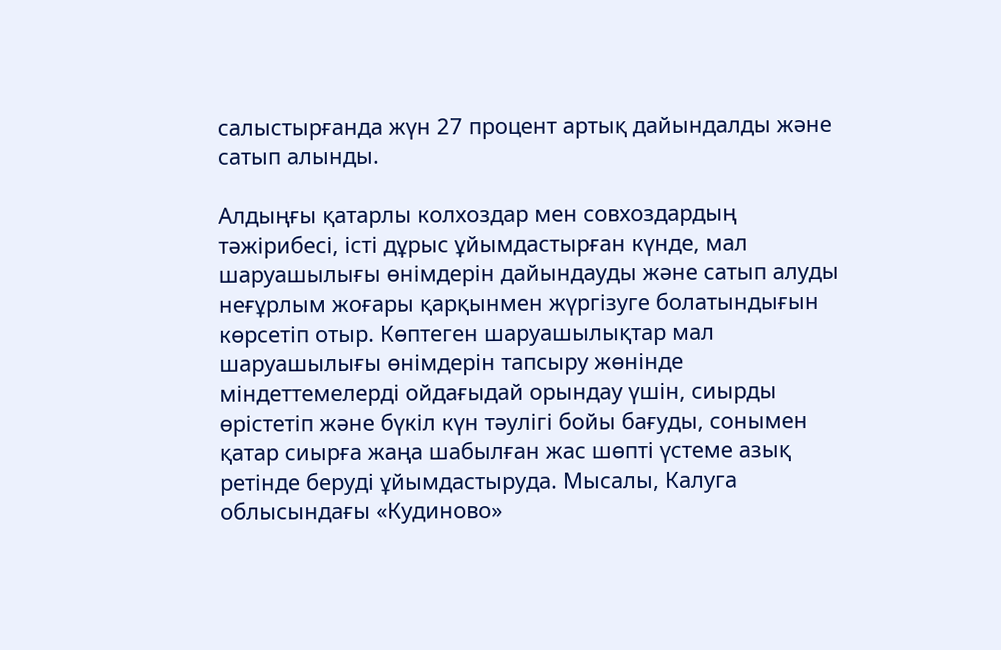салыстырғанда жүн 27 процент артық дайындалды және сатып алынды.

Алдыңғы қатарлы колхоздар мен совхоздардың тәжірибесі, істі дұрыс ұйымдастырған күнде, мал шаруашылығы өнімдерін дайындауды және сатып алуды неғұрлым жоғары қарқынмен жүргізуге болатындығын көрсетіп отыр. Көптеген шаруашылықтар мал шаруашылығы өнімдерін тапсыру жөнінде міндеттемелерді ойдағыдай орындау үшін, сиырды өрістетіп және бүкіл күн тәулігі бойы бағуды, сонымен қатар сиырға жаңа шабылған жас шөпті үстеме азық ретінде беруді ұйымдастыруда. Мысалы, Калуга облысындағы «Кудиново»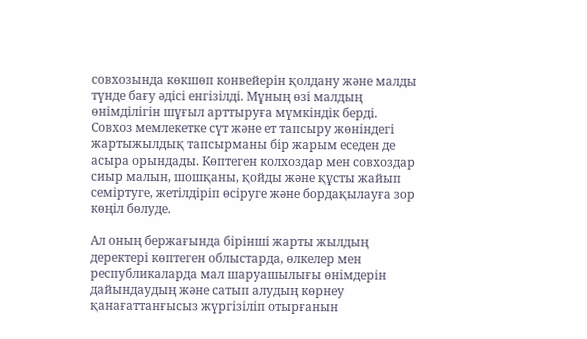совхозында көкшөп конвейерін қолдану және малды түнде бағу әдісі енгізілді. Мұның өзі малдың өнімділігін шұғыл арттыруға мүмкіндік берді. Совхоз мемлекетке сүт және ет тапсыру жөніндегі жартыжылдық тапсырманы бір жарым еседен де асыра орындады. Көптеген колхоздар мен совхоздар сиыр малын, шошқаны, қойды және құсты жайып семіртуге, жетілдіріп өсіруге және бордақылауға зор көңіл бөлуде.

Ал оның бержағында бірінші жарты жылдың деректері көптеген облыстарда, өлкелер мен республикаларда мал шаруашылығы өнімдерін дайындаудың және сатып алудың көрнеу қанағаттанғысыз жүргізіліп отырғанын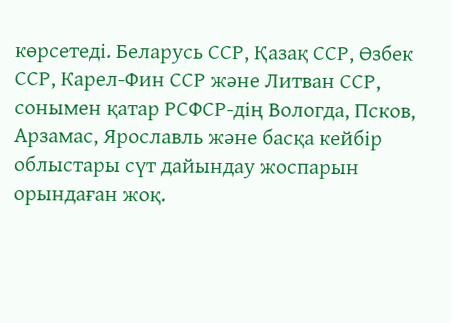көрсетеді. Беларусь ССР, Қазақ ССР, Өзбек ССР, Карел-Фин ССР және Литван ССР, сонымен қатар РСФСР-дің Вологда, Псков, Арзамас, Ярославль және басқа кейбір облыстары сүт дайындау жоспарын орындаған жоқ.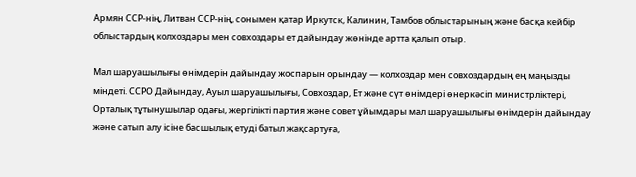Армян ССР-нің, Литван ССР-нің, сонымен қатар Иркутск, Калинин, Тамбов облыстарының және басқа кейбір облыстардың колхоздары мен совхоздары ет дайындау жөнінде артта қалып отыр.

Мал шаруашылығы өнімдерін дайындау жоспарын орындау — колхоздар мен совхоздардың ең маңызды міндеті. ССРО Дайындау, Ауыл шаруашылығы, Совхоздар, Ет және сүт өнімдері өнеркәсіп министрліктері, Орталық тұтынушылар одағы, жергілікті партия және совет ұйымдары мал шаруашылығы өнімдерін дайындау және сатып алу ісіне басшылық етуді батыл жақсартуға,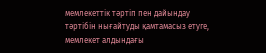мемлекеттік тәртіп пен дайындау тәртібін нығайтуды қамтамасыз етуге, мемлекет алдындағы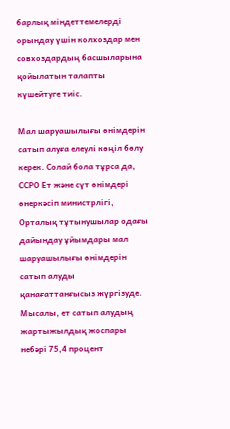барлық міндеттемелерді орындау үшін колхоздар мен совхоздардың басшыларына қойылатын талапты күшейтуге тиіс.

Мал шаруашылығы өнімдерін сатып алуға елеулі көңіл бөлу керек. Солай бола тұрса да, ССРО Ет және сүт өнімдері өнеркәсіп министрлігі, Орталық тұтынушылар одағы дайындау ұйымдары мал шаруашылығы өнімдерін сатып алуды қанағаттанғысыз жүргізуде. Мысалы, ет сатып алудың жартыжылдық жоспары небәрі 75,4 процент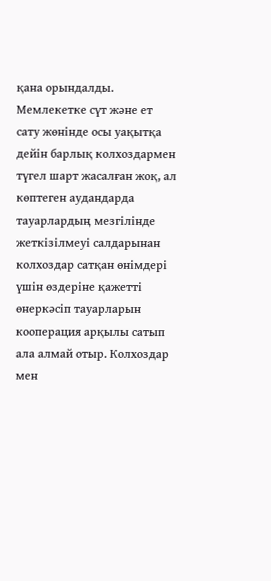қана орындалды. Мемлекетке сүт және ет сату жөнінде осы уақытқа дейін барлық колхоздармен түгел шарт жасалған жоқ, ал көптеген аудандарда тауарлардың мезгілінде жеткізілмеуі салдарынан колхоздар сатқан өнімдері үшін өздеріне қажетті өнеркәсіп тауарларын кооперация арқылы сатып ала алмай отыр. Колхоздар мен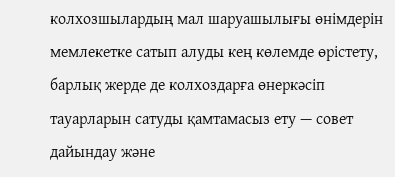колхозшылардың мал шаруашылығы өнімдерін мемлекетке сатып алуды кең көлемде өрістету, барлық жерде де колхоздарға өнеркәсіп тауарларын сатуды қамтамасыз ету — совет дайындау және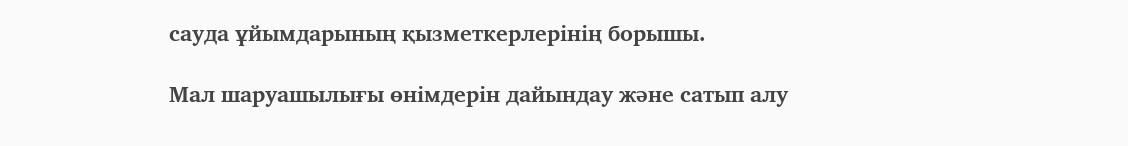сауда ұйымдарының қызметкерлерінің борышы.

Мал шаруашылығы өнімдерін дайындау және сатып алу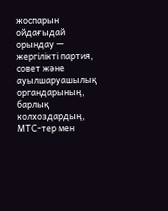жоспарын ойдағыдай орындау — жергілікті партия, совет және ауылшаруашылық органдарының, барлық колхоздардың, МТС-тер мен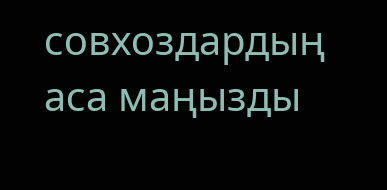совхоздардың аса маңызды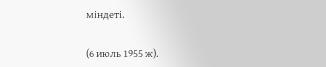міндеті.

(6 июль 1955 ж).